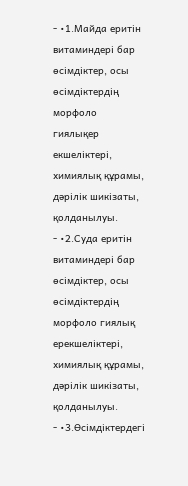- •1.Майда еритін витаминдері бар өсімдіктер, осы өсімдіктердің морфоло гиялықер екшеліктері, химиялық құрамы, дәрілік шикізаты, қолданылуы.
- •2.Суда еритін витаминдері бар өсімдіктер, осы өсімдіктердің морфоло гиялық ерекшеліктері, химиялық құрамы, дәрілік шикізаты, қолданылуы.
- •3.Өсімдіктердегі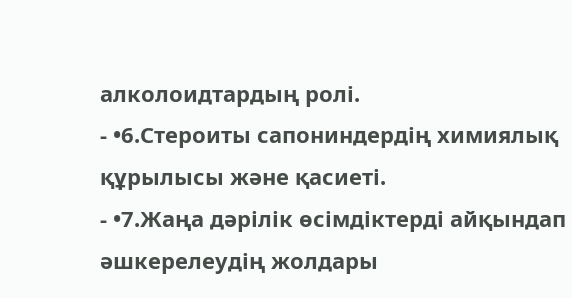алколоидтардың ролі.
- •6.Стероиты сапониндердің химиялық құрылысы және қасиеті.
- •7.Жаңа дәрілік өсімдіктерді айқындап әшкерелеудің жолдары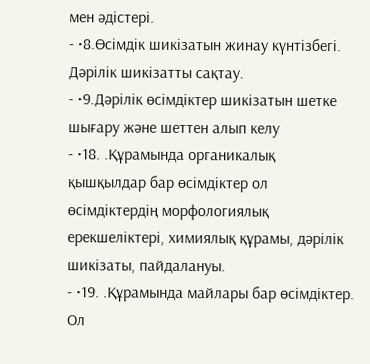мен әдістері.
- •8.Өсімдік шикізатын жинау күнтізбегі. Дәрілік шикізатты сақтау.
- •9.Дәрілік өсімдіктер шикізатын шетке шығару және шеттен алып келу
- •18. .Құрамында органикалық қышқылдар бар өсімдіктер ол өсімдіктердің морфологиялық ерекшеліктері, химиялық құрамы, дәрілік шикізаты, пайдалануы.
- •19. .Құрамында майлары бар өсімдіктер. Ол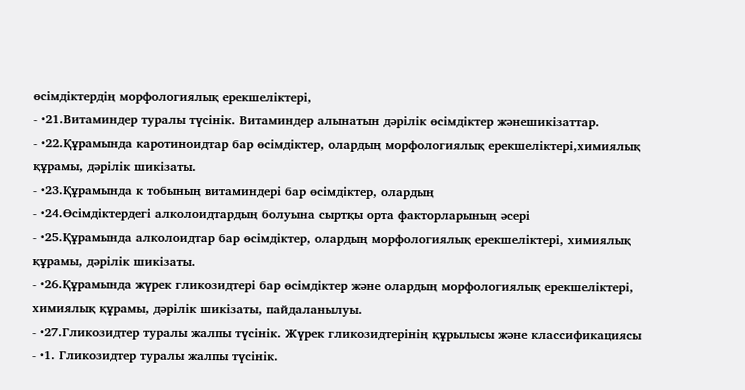өсімдіктердің морфологиялық ерекшеліктері,
- •21.Витаминдер туралы түсінік. Витаминдер алынатын дәрілік өсімдіктер жәнешикізаттар.
- •22.Құрамында каротиноидтар бар өсімдіктер, олардың морфологиялық ерекшеліктері,химиялық құрамы, дәрілік шикізаты.
- •23.Құрамында к тобының витаминдері бар өсімдіктер, олардың
- •24.Өсімдіктердегі алколоидтардың болуына сыртқы орта факторларының әсері
- •25.Құрамында алколоидтар бар өсімдіктер, олардың морфологиялық ерекшеліктері, химиялық құрамы, дәрілік шикізаты.
- •26.Құрамында жүрек гликозидтері бар өсімдіктер және олардың морфологиялық ерекшеліктері, химиялық құрамы, дәрілік шикізаты, пайдаланылуы.
- •27.Гликозидтер туралы жалпы түсінік. Жүрек гликозидтерінің құрылысы және классификациясы
- •1. Гликозидтер туралы жалпы түсінік.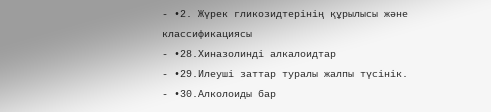- •2. Жүрек гликозидтерінің құрылысы және классификациясы
- •28.Хиназолинді алкалоидтар
- •29.Илеуші заттар туралы жалпы түсінік.
- •30.Алколоиды бар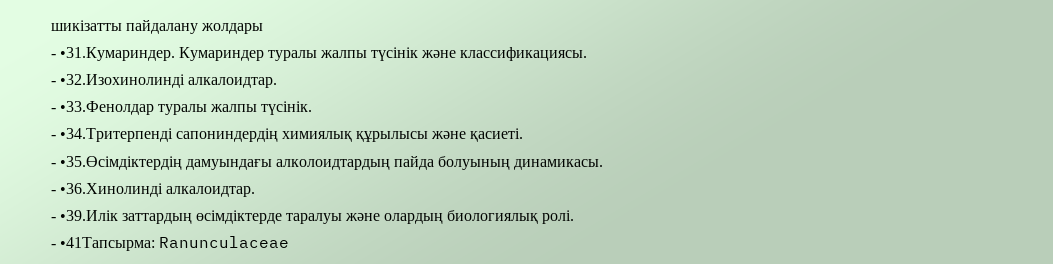шикізатты пайдалану жолдары
- •31.Кумариндер. Кумариндер туралы жалпы түсінік және классификациясы.
- •32.Изохинолинді алкалоидтар.
- •33.Фенолдар туралы жалпы түсінік.
- •34.Тритерпенді сапониндердің химиялық құрылысы және қасиеті.
- •35.Өсімдіктердің дамуындағы алколоидтардың пайда болуының динамикасы.
- •36.Хинолинді алкалоидтар.
- •39.Илік заттардың өсімдіктерде таралуы және олардың биологиялық ролі.
- •41Тапсырма: Ranunculaceae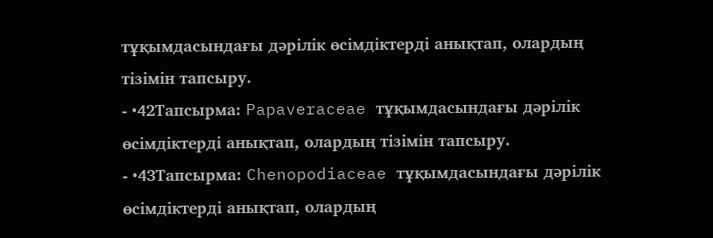тұқымдасындағы дәрілік өсімдіктерді анықтап, олардың тізімін тапсыру.
- •42Тапсырма: Papaveraceae тұқымдасындағы дәрілік өсімдіктерді анықтап, олардың тізімін тапсыру.
- •43Тапсырма: Chenopodiaceae тұқымдасындағы дәрілік өсімдіктерді анықтап, олардың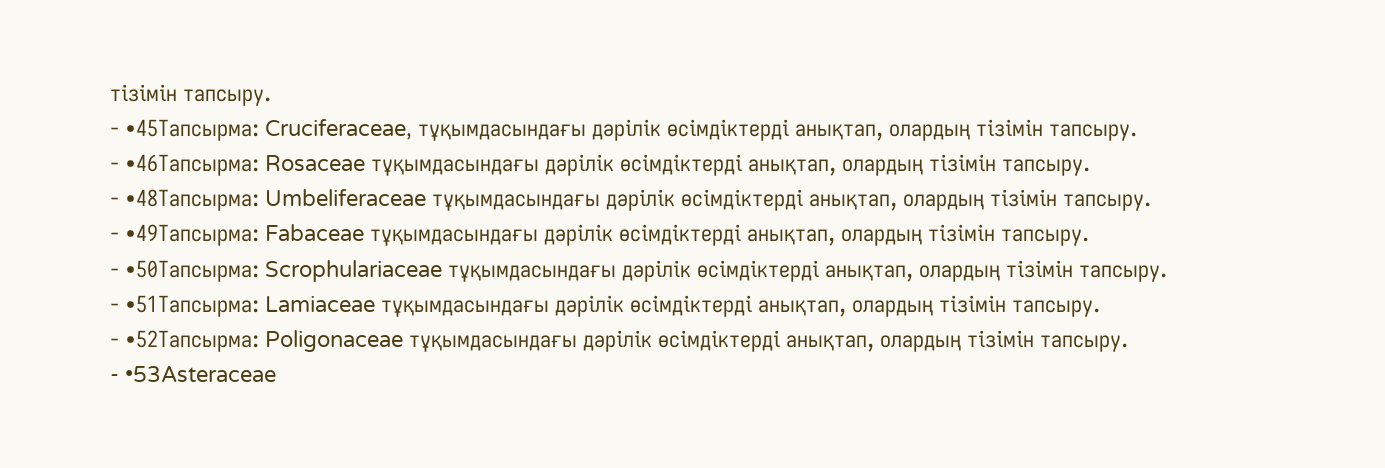тізімін тапсыру.
- •45Тапсырма: Cruciferaceae, тұқымдасындағы дәрілік өсімдіктерді анықтап, олардың тізімін тапсыру.
- •46Тапсырма: Rosaceae тұқымдасындағы дәрілік өсімдіктерді анықтап, олардың тізімін тапсыру.
- •48Тапсырма: Umbeliferaceae тұқымдасындағы дәрілік өсімдіктерді анықтап, олардың тізімін тапсыру.
- •49Тапсырма: Fabaceae тұқымдасындағы дәрілік өсімдіктерді анықтап, олардың тізімін тапсыру.
- •50Тапсырма: Scrophulariaceae тұқымдасындағы дәрілік өсімдіктерді анықтап, олардың тізімін тапсыру.
- •51Тапсырма: Lamiaceae тұқымдасындағы дәрілік өсімдіктерді анықтап, олардың тізімін тапсыру.
- •52Тапсырма: Poligonaceae тұқымдасындағы дәрілік өсімдіктерді анықтап, олардың тізімін тапсыру.
- •53Asteraceae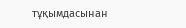тұқымдасынан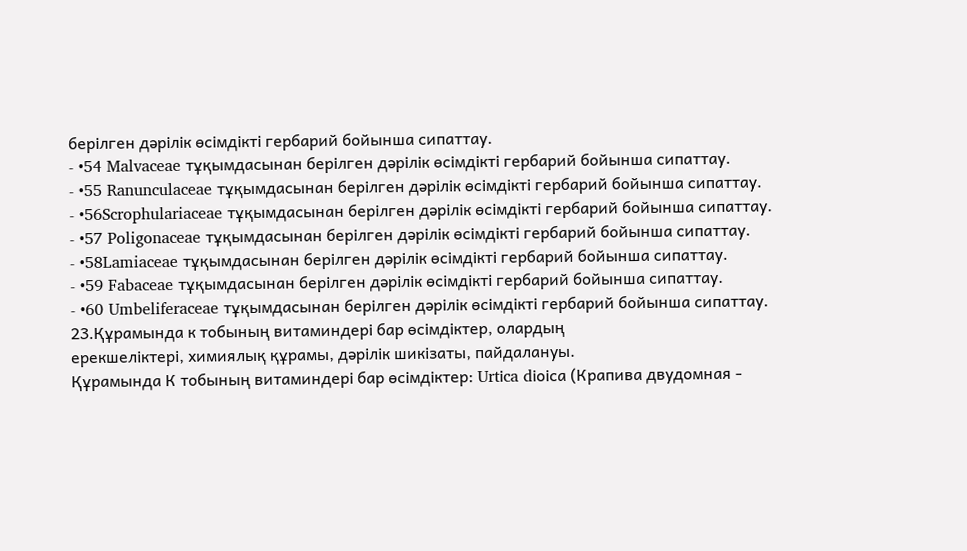берілген дәрілік өсімдікті гербарий бойынша сипаттау.
- •54 Malvaceae тұқымдасынан берілген дәрілік өсімдікті гербарий бойынша сипаттау.
- •55 Ranunculaceae тұқымдасынан берілген дәрілік өсімдікті гербарий бойынша сипаттау.
- •56Scrophulariaceae тұқымдасынан берілген дәрілік өсімдікті гербарий бойынша сипаттау.
- •57 Poligonaceae тұқымдасынан берілген дәрілік өсімдікті гербарий бойынша сипаттау.
- •58Lamiaceae тұқымдасынан берілген дәрілік өсімдікті гербарий бойынша сипаттау.
- •59 Fabaceae тұқымдасынан берілген дәрілік өсімдікті гербарий бойынша сипаттау.
- •60 Umbeliferaceae тұқымдасынан берілген дәрілік өсімдікті гербарий бойынша сипаттау.
23.Құрамында к тобының витаминдері бар өсімдіктер, олардың
ерекшеліктері, химиялық құрамы, дәрілік шикізаты, пайдалануы.
Құрамында К тобының витаминдері бар өсімдіктер: Urtіca dіoіca (Крапива двудомная -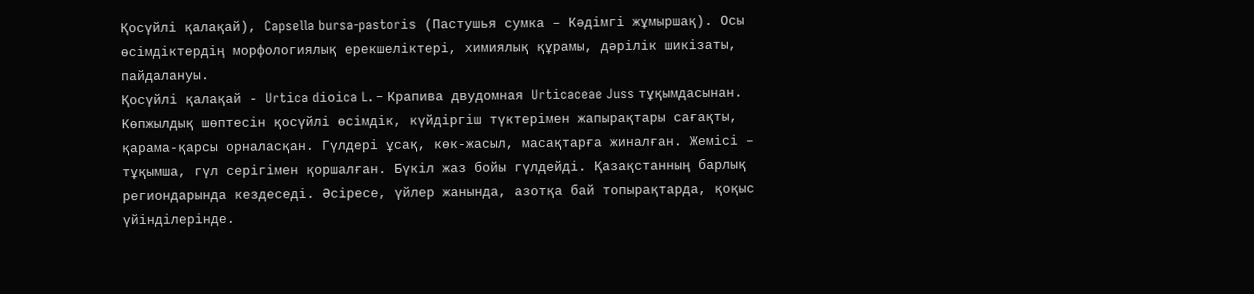Қосүйлі қалақай), Capsella bursa-pastorіs (Пастушья сумка – Кәдімгі жұмыршақ). Осы өсімдіктердің морфологиялық ерекшеліктері, химиялық құрамы, дәрілік шикізаты, пайдалануы.
Қосүйлі қалақай - Urtіca dіoіca L. – Крапива двудомная Urtіcaceae Juss тұқымдасынан.
Көпжылдық шөптесін қосүйлі өсімдік, күйдіргіш түктерімен жапырақтары сағақты, қарама-қарсы орналасқан. Гүлдері ұсақ, көк-жасыл, масақтарға жиналған. Жемісі – тұқымша, гүл серігімен қоршалған. Бүкіл жаз бойы гүлдейді. Қазақстанның барлық региондарында кездеседі. Әсіресе, үйлер жанында, азотқа бай топырақтарда, қоқыс үйінділерінде.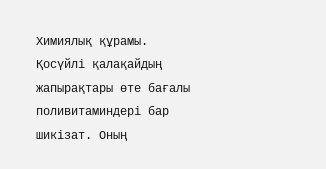Химиялық құрамы.
Қосүйлі қалақайдың жапырақтары өте бағалы поливитаминдері бар шикізат. Оның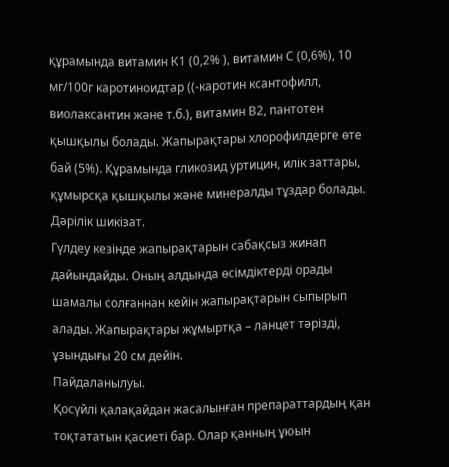құрамында витамин К1 (0,2% ), витамин С (0,6%), 10 мг/100г каротиноидтар ((-каротин ксантофилл, виолаксантин және т.б.), витамин В2, пантотен қышқылы болады. Жапырақтары хлорофилдерге өте бай (5%). Құрамында гликозид уртицин, илік заттары, құмырсқа қышқылы және минералды тұздар болады.
Дәрілік шикізат.
Гүлдеу кезінде жапырақтарын сабақсыз жинап дайындайды. Оның алдында өсімдіктерді орады шамалы солғаннан кейін жапырақтарын сыпырып алады. Жапырақтары жұмыртқа – ланцет тәрізді, ұзындығы 20 см дейін.
Пайдаланылуы.
Қосүйлі қалақайдан жасалынған препараттардың қан тоқтататын қасиеті бар. Олар қанның ұюын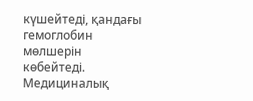күшейтеді, қандағы гемоглобин мөлшерін көбейтеді. Медициналық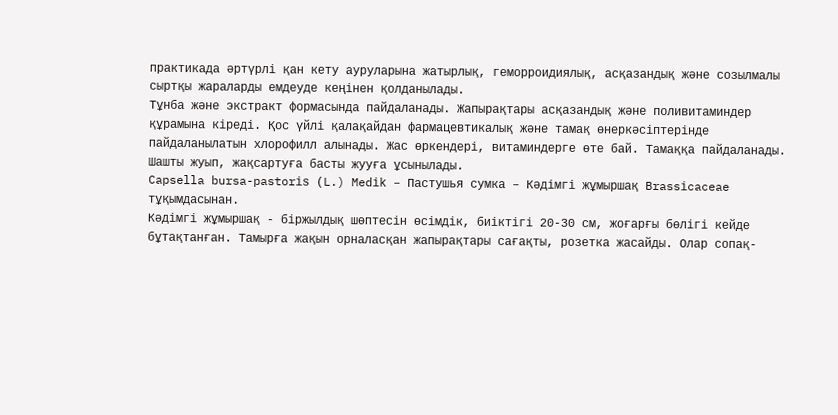практикада әртүрлі қан кету ауруларына жатырлық, геморроидиялық, асқазандық және созылмалы сыртқы жараларды емдеуде кеңінен қолданылады.
Тұнба және экстракт формасында пайдаланады. Жапырақтары асқазандық және поливитаминдер құрамына кіреді. Қос үйлі қалақайдан фармацевтикалық және тамақ өнеркәсіптерінде пайдаланылатын хлорофилл алынады. Жас өркендері, витаминдерге өте бай. Тамаққа пайдаланады. Шашты жуып, жақсартуға басты жууға ұсынылады.
Capsella bursa-pastorіs (L.) Medіk – Пастушья сумка – Кәдімгі жұмыршақ Brassіcaceae тұқымдасынан.
Кәдімгі жұмыршақ - біржылдық шөптесін өсімдік, биіктігі 20-30 см, жоғарғы бөлігі кейде бұтақтанған. Тамырға жақын орналасқан жапырақтары сағақты, розетка жасайды. Олар сопақ-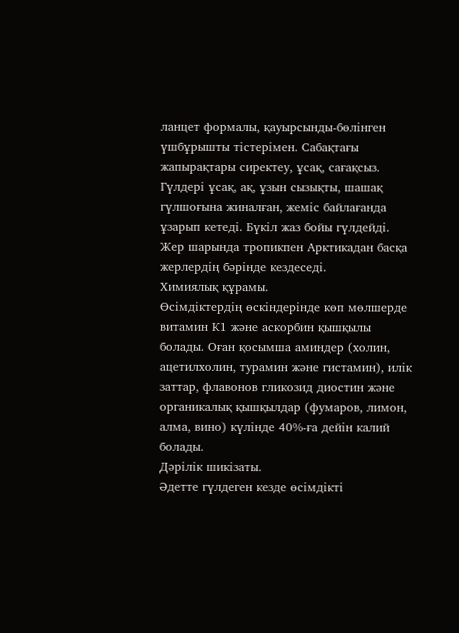ланцет формалы, қауырсынды-бөлінген үшбұрышты тістерімен. Сабақтағы жапырақтары сиректеу, ұсақ, сағақсыз. Гүлдері ұсақ, ақ, ұзын сызықты, шашақ гүлшоғына жиналған, жеміс байлағанда ұзарып кетеді. Бүкіл жаз бойы гүлдейді. Жер шарында тропикпен Арктикадан басқа жерлердің бәрінде кездеседі.
Химиялық құрамы.
Өсімдіктердің өскіндерінде көп мөлшерде витамин К1 және аскорбин қышқылы болады. Оған қосымша аминдер (холин, ацетилхолин, турамин және гистамин), илік заттар, флавонов гликозид диостин және органикалық қышқылдар (фумаров, лимон, алма, вино) күлінде 40%-ға дейін калий болады.
Дәрілік шикізаты.
Әдетте гүлдеген кезде өсімдікті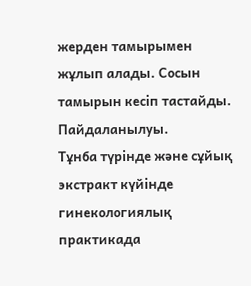жерден тамырымен жұлып алады. Сосын тамырын кесіп тастайды.
Пайдаланылуы.
Тұнба түрінде және сұйық экстракт күйінде гинекологиялық практикада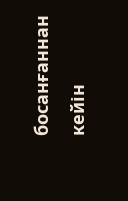босанғаннан кейін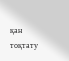қан тоқтату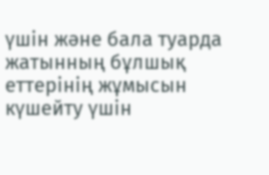үшін және бала туарда жатынның бұлшық еттерінің жұмысын күшейту үшін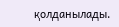қолданылады.